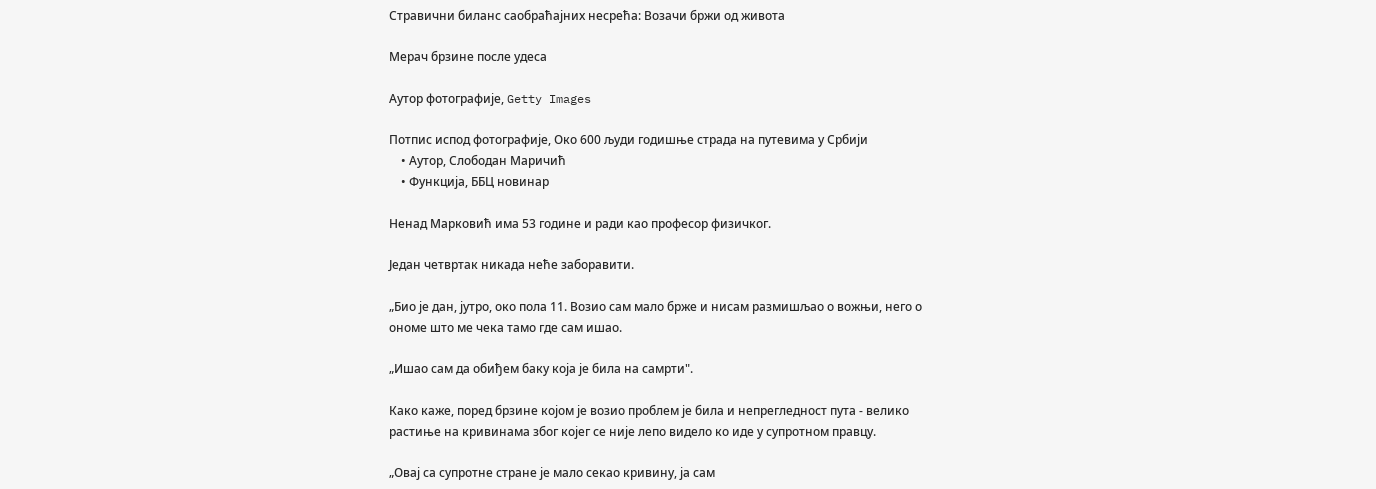Стравични биланс саобраћајних несрећа: Возачи бржи од живота

Мерач брзине после удеса

Аутор фотографије, Getty Images

Потпис испод фотографије, Око 600 људи годишње страда на путевима у Србији
    • Аутор, Слободан Маричић
    • Функција, ББЦ новинар

Ненад Марковић има 53 године и ради као професор физичког.

Један четвртак никада неће заборавити.

„Био је дан, јутро, око пола 11. Возио сам мало брже и нисам размишљао о вожњи, него о ономе што ме чека тамо где сам ишао.

„Ишао сам да обиђем баку која је била на самрти".

Како каже, поред брзине којом је возио проблем је била и непрегледност пута - велико растиње на кривинама због којег се није лепо видело ко иде у супротном правцу.

„Овај са супротне стране је мало секао кривину, ја сам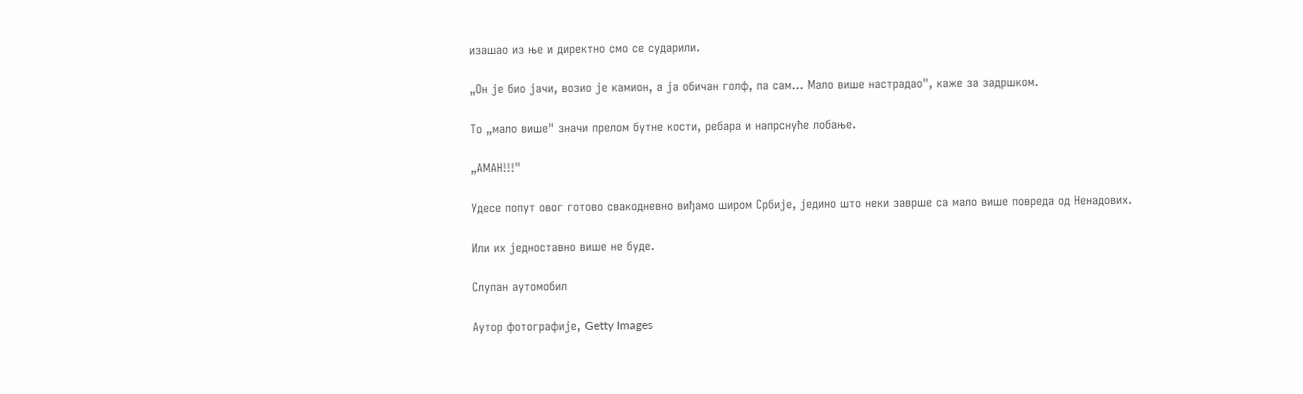изашао из ње и директно смо се сударили.

„Он је био јачи, возио је камион, а ја обичан голф, па сам... Мало више настрадао", каже за задршком.

То „мало више" значи прелом бутне кости, ребара и напрснуће лобање.

„АМАН!!!"

Удесе попут овог готово свакодневно виђамо широм Србије, једино што неки заврше са мало више повреда од Ненадових.

Или их једноставно више не буде.

Слупан аутомобил

Аутор фотографије, Getty Images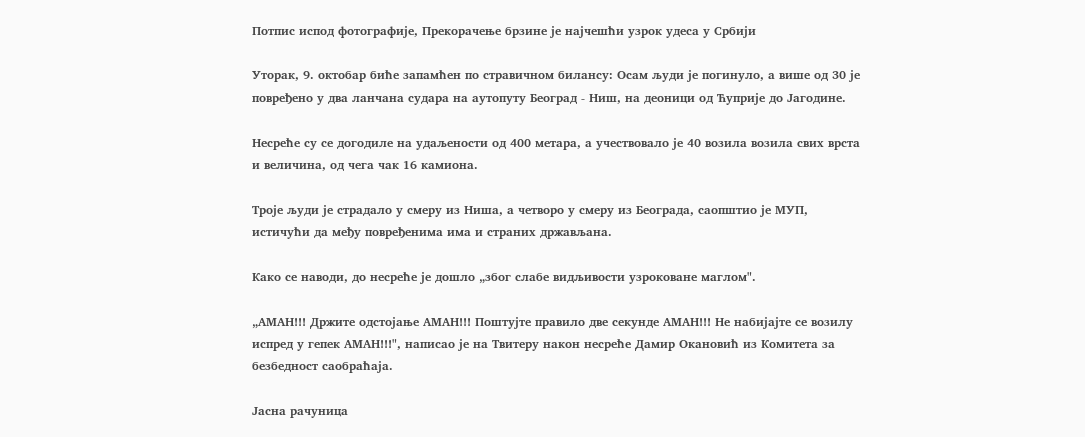Потпис испод фотографије, Прекорачење брзине је најчешћи узрок удеса у Србији

Уторак, 9. октобар биће запамћен по стравичном билансу: Осам људи је погинуло, а више од 30 је повређено у два ланчана судара на аутопуту Београд - Ниш, на деоници од Ћуприје до Јагодине.

Несреће су се догодиле на удаљености од 400 метара, а учествовало је 40 возила возила свих врста и величина, од чега чак 16 камиона.

Троје људи је страдало у смеру из Ниша, а четворо у смеру из Београда, саопштио је МУП, истичући да међу повређенима има и страних држављана.

Како се наводи, до несреће је дошло „због слабе видљивости узроковане маглом".

„АМАН!!! Држите одстојање АМАН!!! Поштујте правило две секунде АМАН!!! Не набијајте се возилу испред у гепек АМАН!!!", написао је на Твитеру након несреће Дамир Окановић из Комитета за безбедност саобраћаја.

Јасна рачуница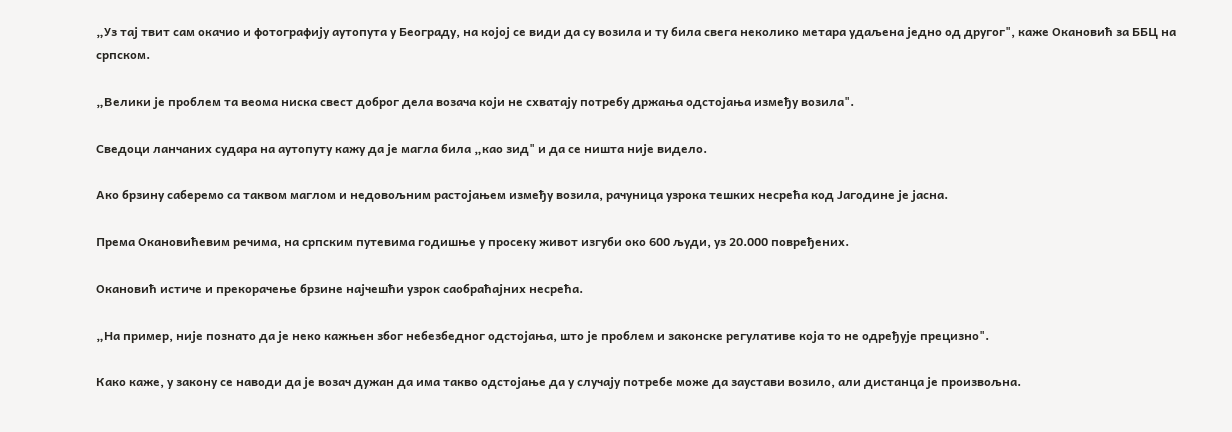„Уз тај твит сам окачио и фотографију аутопута у Београду, на којој се види да су возила и ту била свега неколико метара удаљена једно од другог", каже Окановић за ББЦ на српском.

„Велики је проблем та веома ниска свест доброг дела возача који не схватају потребу држања одстојања између возила".

Сведоци ланчаних судара на аутопуту кажу да је магла била „као зид" и да се ништа није видело.

Ако брзину саберемо са таквом маглом и недовољним растојањем између возила, рачуница узрока тешких несрећа код Јагодине је јасна.

Према Окановићевим речима, на српским путевима годишње у просеку живот изгуби око 600 људи, уз 20.000 повређених.

Окановић истиче и прекорачење брзине најчешћи узрок саобраћајних несрећа.

„На пример, није познато да је неко кажњен због небезбедног одстојања, што је проблем и законске регулативе која то не одређује прецизно".

Како каже, у закону се наводи да је возач дужан да има такво одстојање да у случају потребе може да заустави возило, али дистанца је произвољна.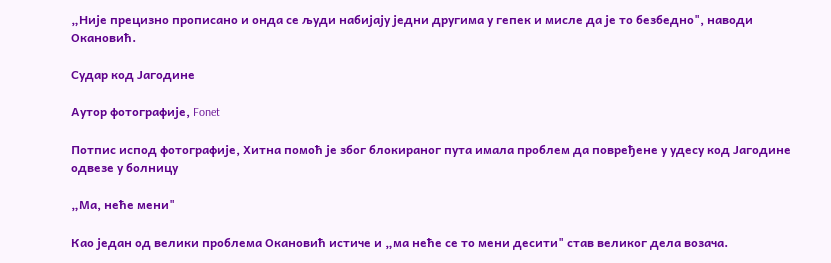„Није прецизно прописано и онда се људи набијају једни другима у гепек и мисле да је то безбедно", наводи Окановић.

Судар код Јагодине

Аутор фотографије, Fonet

Потпис испод фотографије, Хитна помоћ је због блокираног пута имала проблем да повређене у удесу код Јагодине одвезе у болницу

„Ма, неће мени"

Као један од велики проблема Окановић истиче и „ма неће се то мени десити" став великог дела возача.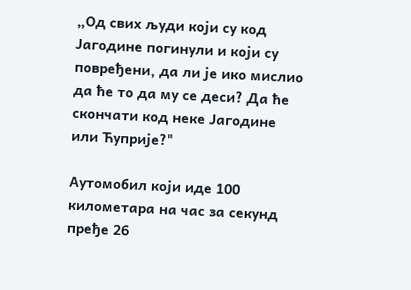„Од свих људи који су код Јагодине погинули и који су повређени, да ли је ико мислио да ће то да му се деси? Да ће скончати код неке Јагодине или Ћуприје?"

Аутомобил који иде 100 километара на час за секунд пређе 26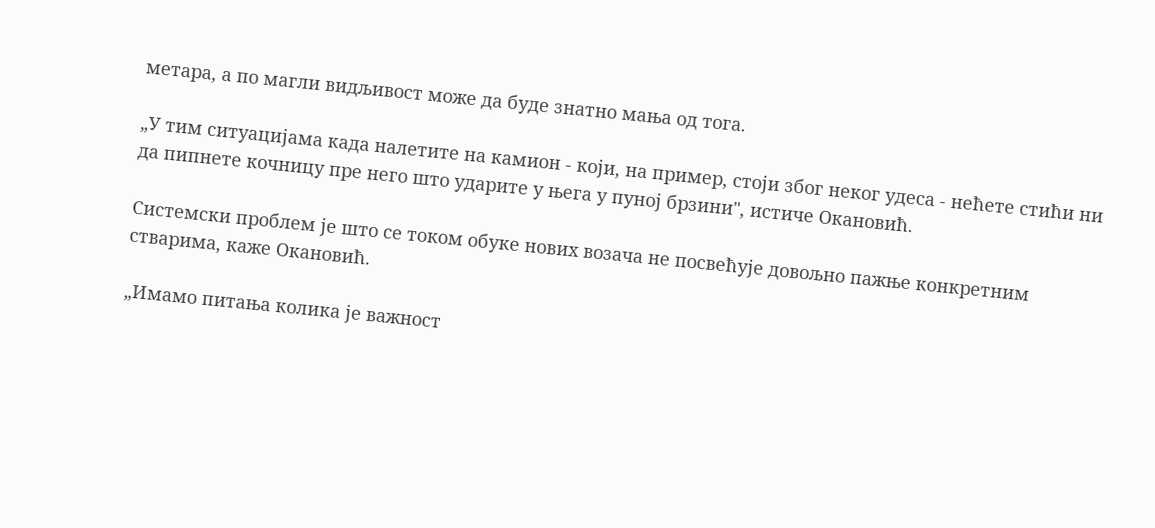метара, а по магли видљивост може да буде знатно мања од тога.

„У тим ситуацијама када налетите на камион - који, на пример, стоји због неког удеса - нећете стићи ни да пипнете кочницу пре него што ударите у њега у пуној брзини", истиче Окановић.

Системски проблем је што се током обуке нових возача не посвећује довољно пажње конкретним стварима, каже Окановић.

„Имамо питања колика је важност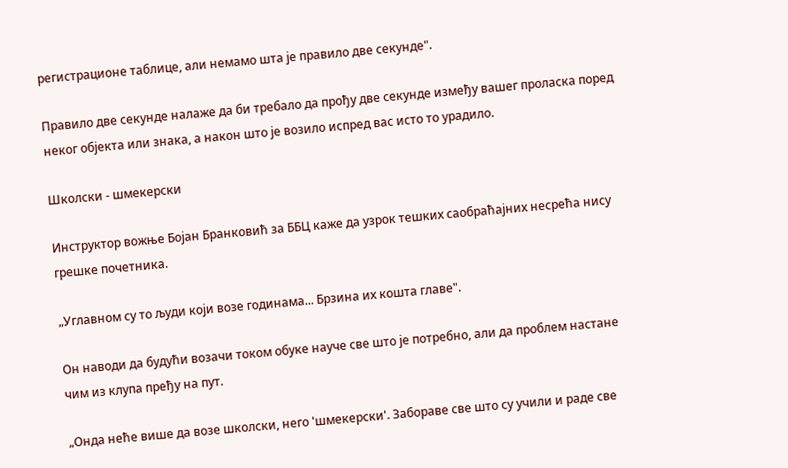регистрационе таблице, али немамо шта је правило две секунде".

Правило две секунде налаже да би требало да прођу две секунде између вашег проласка поред неког објекта или знака, а након што је возило испред вас исто то урадило.

Школски - шмекерски

Инструктор вожње Бојан Бранковић за ББЦ каже да узрок тешких саобраћајних несрећа нису грешке почетника.

„Углавном су то људи који возе годинама... Брзина их кошта главе".

Он наводи да будући возачи током обуке науче све што је потребно, али да проблем настане чим из клупа пређу на пут.

„Онда неће више да возе школски, него 'шмекерски'. Забораве све што су учили и раде све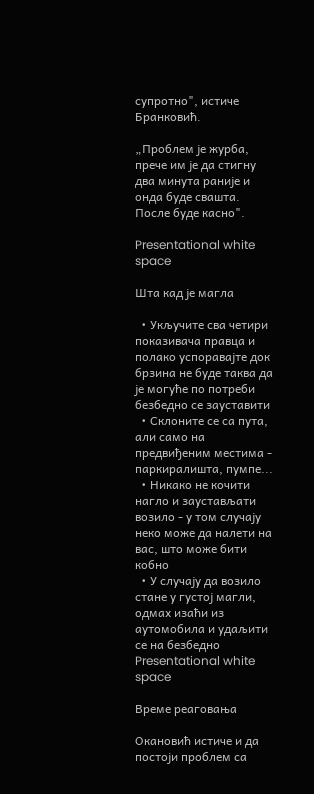супротно", истиче Бранковић.

„Проблем је журба, прече им је да стигну два минута раније и онда буде свашта. После буде касно".

Presentational white space

Шта кад је магла

  • Укључите сва четири показивача правца и полако успоравајте док брзина не буде таква да је могуће по потреби безбедно се зауставити
  • Склоните се са пута, али само на предвиђеним местима - паркиралишта, пумпе...
  • Никако не кочити нагло и заустављати возило - у том случају неко може да налети на вас, што може бити кобно
  • У случају да возило стане у густој магли, одмах изаћи из аутомобила и удаљити се на безбедно
Presentational white space

Време реаговања

Окановић истиче и да постоји проблем са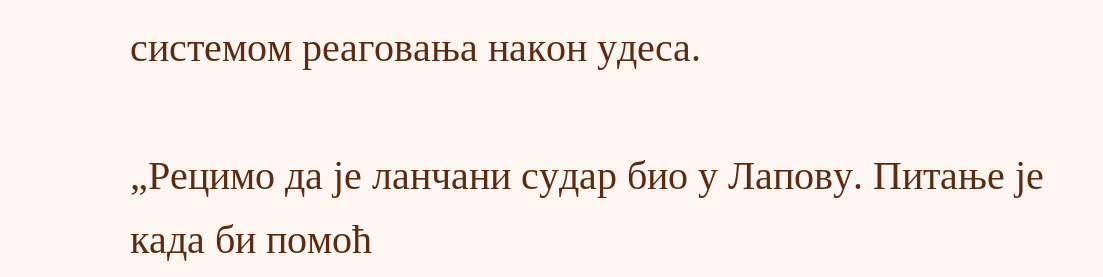системом реаговања након удеса.

„Рецимо да је ланчани судар био у Лапову. Питање је када би помоћ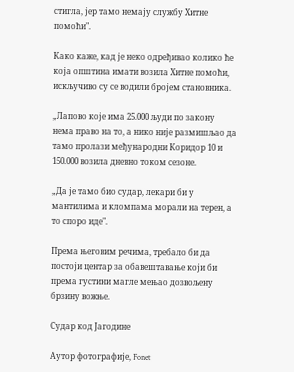стигла, јер тамо немају службу Хитне помоћи".

Како каже, кад је неко одређивао колико ће која општина имати возила Хитне помоћи, искључиво су се водили бројем становника.

„Лапово које има 25.000 људи по закону нема право на то, а нико није размишљао да тамо пролази међународни Коридор 10 и 150.000 возила дневно током сезоне.

„Да је тамо био судар, лекари би у мантилима и кломпама морали на терен, а то споро иде".

Према његовим речима, требало би да постоји центар за обавештавање који би према густини магле мењао дозвољену брзину вожње.

Судар код Јагодине

Аутор фотографије, Fonet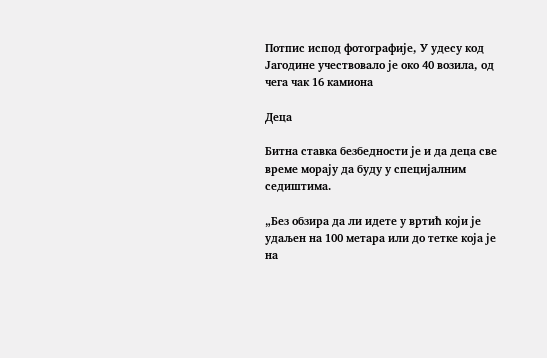Потпис испод фотографије, У удесу код Јагодине учествовало је око 40 возила, од чега чак 16 камиона

Деца

Битна ставка безбедности је и да деца све време морају да буду у специјалним седиштима.

„Без обзира да ли идете у вртић који је удаљен на 100 метара или до тетке која је на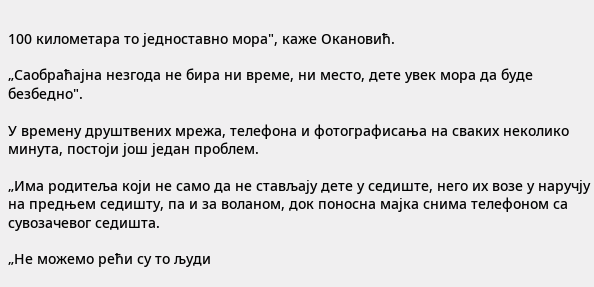100 километара то једноставно мора", каже Окановић.

„Саобраћајна незгода не бира ни време, ни место, дете увек мора да буде безбедно".

У времену друштвених мрежа, телефона и фотографисања на сваких неколико минута, постоји још један проблем.

„Има родитеља који не само да не стављају дете у седиште, него их возе у наручју на предњем седишту, па и за воланом, док поносна мајка снима телефоном са сувозачевог седишта.

„Не можемо рећи су то људи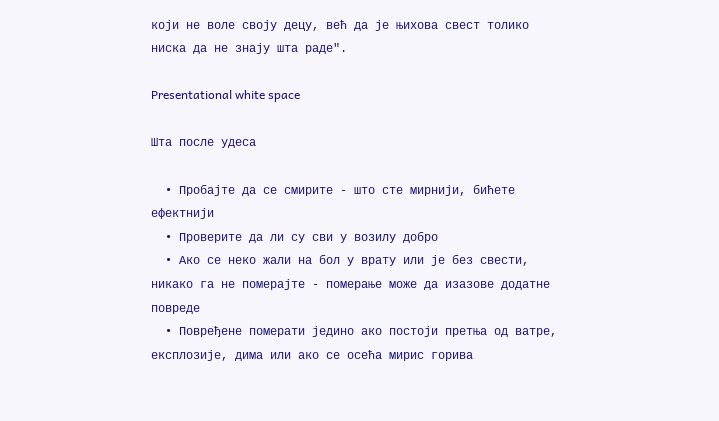који не воле своју децу, већ да је њихова свест толико ниска да не знају шта раде".

Presentational white space

Шта после удеса

  • Пробајте да се смирите - што сте мирнији, бићете ефектнији
  • Проверите да ли су сви у возилу добро
  • Ако се неко жали на бол у врату или је без свести, никако га не померајте - померање може да изазове додатне повреде
  • Повређене померати једино ако постоји претња од ватре, експлозије, дима или ако се осећа мирис горива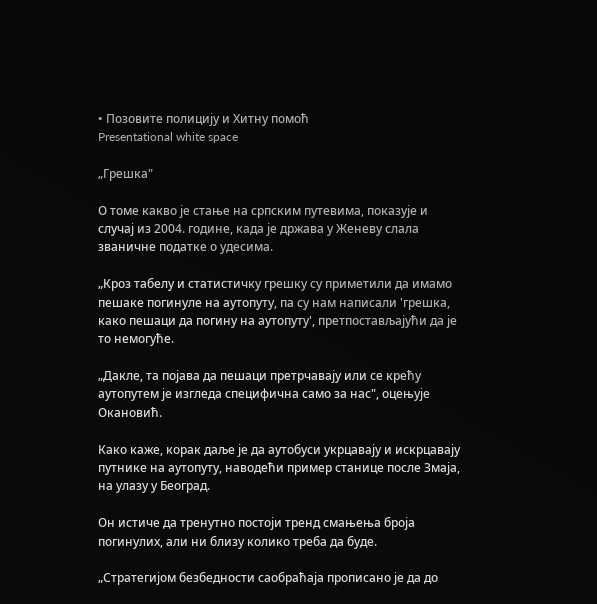• Позовите полицију и Хитну помоћ
Presentational white space

„Грешка"

О томе какво је стање на српским путевима, показује и случај из 2004. године, када је држава у Женеву слала званичне податке о удесима.

„Кроз табелу и статистичку грешку су приметили да имамо пешаке погинуле на аутопуту, па су нам написали 'грешка, како пешаци да погину на аутопуту', претпостављајући да је то немогуће.

„Дакле, та појава да пешаци претрчавају или се крећу аутопутем је изгледа специфична само за нас", оцењује Окановић.

Како каже, корак даље је да аутобуси укрцавају и искрцавају путнике на аутопуту, наводећи пример станице после Змаја, на улазу у Београд.

Он истиче да тренутно постоји тренд смањења броја погинулих, али ни близу колико треба да буде.

„Стратегијом безбедности саобраћаја прописано је да до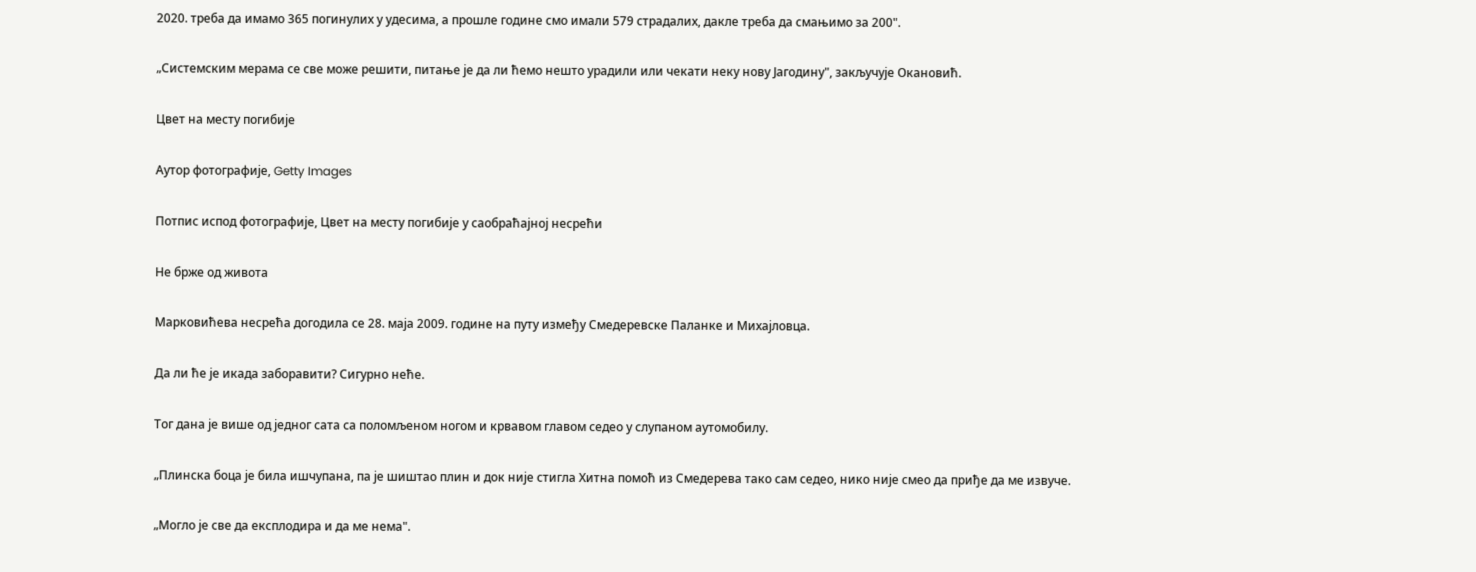2020. треба да имамо 365 погинулих у удесима, а прошле године смо имали 579 страдалих, дакле треба да смањимо за 200".

„Системским мерама се све може решити, питање је да ли ћемо нешто урадили или чекати неку нову Јагодину", закључује Окановић.

Цвет на месту погибије

Аутор фотографије, Getty Images

Потпис испод фотографије, Цвет на месту погибије у саобраћајној несрећи

Не брже од живота

Марковићева несрећа догодила се 28. маја 2009. године на путу између Смедеревске Паланке и Михајловца.

Да ли ће је икада заборавити? Сигурно неће.

Тог дана је више од једног сата са поломљеном ногом и крвавом главом седео у слупаном аутомобилу.

„Плинска боца је била ишчупана, па је шиштао плин и док није стигла Хитна помоћ из Смедерева тако сам седео, нико није смео да приђе да ме извуче.

„Могло је све да експлодира и да ме нема".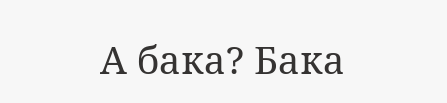А бака? Бака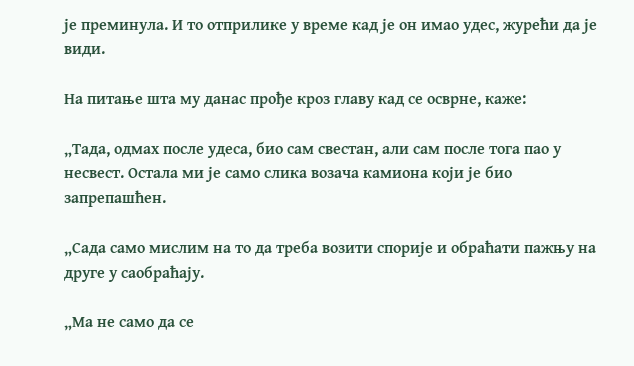је преминула. И то отприлике у време кад је он имао удес, журећи да је види.

На питање шта му данас прође кроз главу кад се осврне, каже:

„Тада, одмах после удеса, био сам свестан, али сам после тога пао у несвест. Остала ми је само слика возача камиона који је био запрепашћен.

„Сада само мислим на то да треба возити спорије и обраћати пажњу на друге у саобраћају.

„Ма не само да се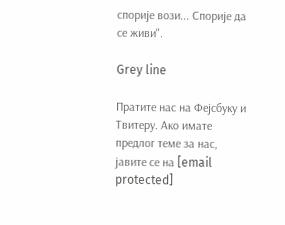спорије вози... Спорије да се живи".

Grey line

Пратите нас на Фејсбуку и Твитеру. Ако имате предлог теме за нас, јавите се на [email protected]